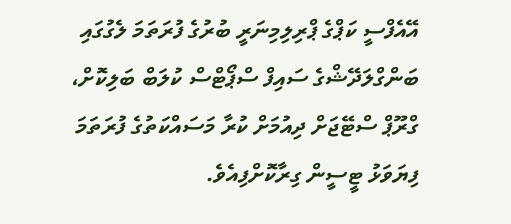އޭއެފްސީ ކަޕްގެ ޕްރިލިމިނަރީ ބުރުގެ ފުރަތަމަ ލެގުގައި ބަންގްލަދޭޝްގެ ސައިފް ސްޕޯޓްސް ކުލަބް ބަލިކޮށް، ގްރޫޕް ސްޓޭޖަށް ދިއުމަށް ކުރާ މަސައްކަތުގެ ފުރަތަމަ ފިޔަވަޅު ޓީސީން ގިރާކޮށްފިއެވެ.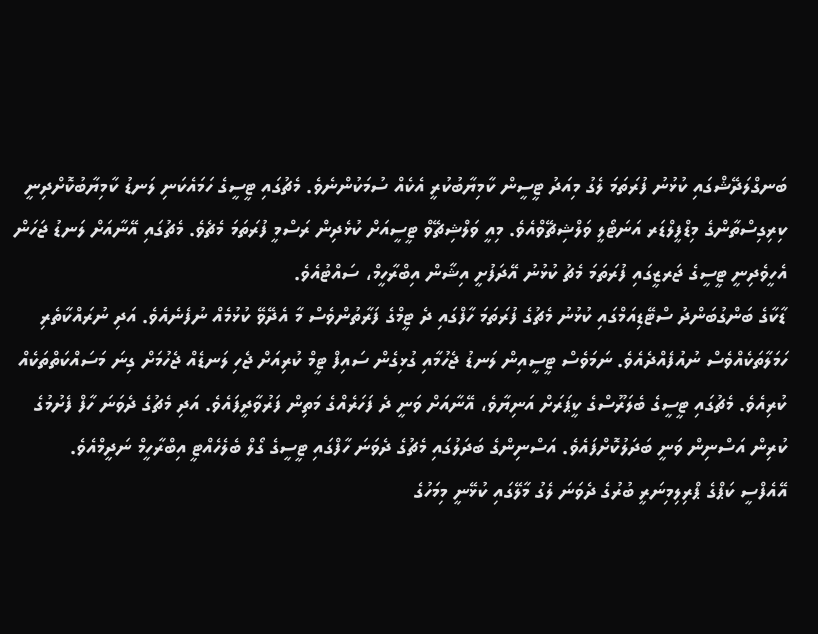ބަނގްލަދޭޝްގައި ކުޅުނު ފުރަތަމަ ލެގު މިއަދު ޓީސީން ކާމިޔާބުކުރީ އެކެއް ސުމަކުންނެވެ. މެޗުގައި ޓީސީގެ ހަމައެކަނި ލަނޑު ކާމިޔާބުކޮށްދިނީ ކިރިގިސްތާންގެ މިޑްފީލްޑަރ އަނަޓޯލީ ވަލްޝިޗޭވްއެވެ. މިއީ ވަލްޝިޗޭވް ޓީސީއަށް ކުޅެދިން ރަސްމީ ފުރަތަމަ މެޗެވެ. މެޗުގައި އޭނާއަށް ލަނޑު ޖަހަން އެހީވެދިނީ ޓީސީގެ ޖަރޒީގައި ފުރަތަމަ މެޗު ކުޅުނު އޭދަފުށީ އިޝާން އިބްރާހީމް، ސައްޓުއެވެ.
ޑާކާގެ ބަންގުބަންދު ސްޓޭޑިއަމްގައި ކުޅުނު މެޗުގެ ފުރަތަމަ ހާފްގައި ދެ ޓީމްގެ ފަރާތުންވެސް މާ އެދޭވޭ ކުޅުމެއް ނުފެނެއެވެ. އަދި ނުރައްކާތެރި ހަމަލާތަކެއްވެސް ނުއުފެއްދެއެވެ. ނަމަވެސް ޓީސީއިން ލަނޑު ޖެހުމާއި ގުޅިގެން ސައިފް ޓީމް ކުރިއަށް ޖެހި ލަނޑެއް ޖެހުމަށް ގިނަ މަސައްކަތްތަކެއް ކުރިއެވެ. މެޗުގައި ޓީސީގެ ބެލަރޫސްގެ ކީޕަރަށް އަނިޔާވެ، އޭނާއަށް ވަނީ ދެ ފަހަރެއްގެ މަތިން ފަރުވާދީފައެވެ. އަދި މެޗުގެ ދެވަނަ ހާފް ފެށުމުގެ ކުރިން އަސްނިން ވަނީ ބަދަލުކޮށްފައެވެ. އަސްނިންގެ ބަދަލުގައި މެޗުގެ ދެވަނަ ހާފްގައި ޓީސީގެ ގޯލް ބެލެހެއްޓީ އިބްރާހީމް ނަދީމްއެވެ.
އޭއެފްސީ ކަޕްގެ ޕްރިލިމިނަރީ ބުރުގެ ދެވަނަ ލެގު މާލޭގައި ކުޅޭނީ މިމަހުގެ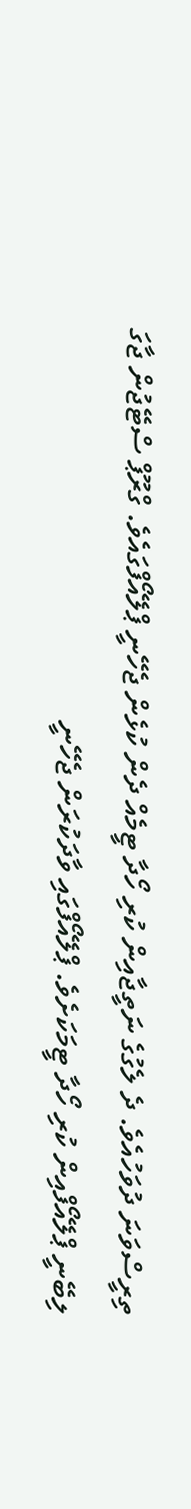ތިރީސްވަނަ ދުވަހުއެވެ. ދެ ލެގުގެ ނަތީޖާއިން ކުރި ހޯދާ ޓީމެއް ދެން ކުޅެން ޖެހޭނީ ޕްލޭއޯފްގައެވެ. ގްރޫޕް ސްޓޭޖުން ޖާގަ ލިބޭނީ ޕްލޭއޯފްއިން ކުރި ހޯދާ ޓީމަކަށެވެ. ޕްލޭއޯފްގައި ވާދަކުރަން ޖެހޭނީ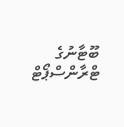ބޫޓާނުގެ ޓްރާންސްޕޯޓް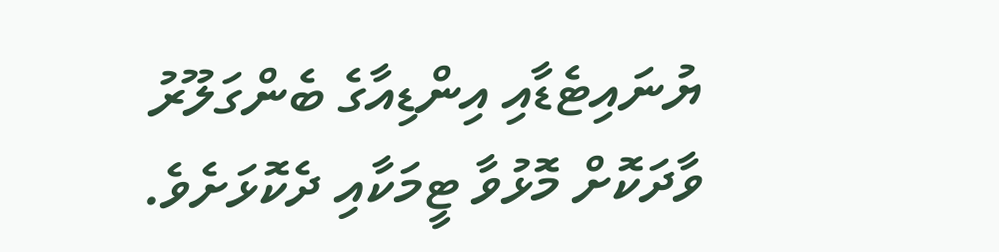ޔުނައިޓެޑާއި އިންޑިއާގެ ބެންގަލޫރު ވާދަކޮށް މޮޅުވާ ޓީމަކާއި ދެކޮޅަށެވެ.